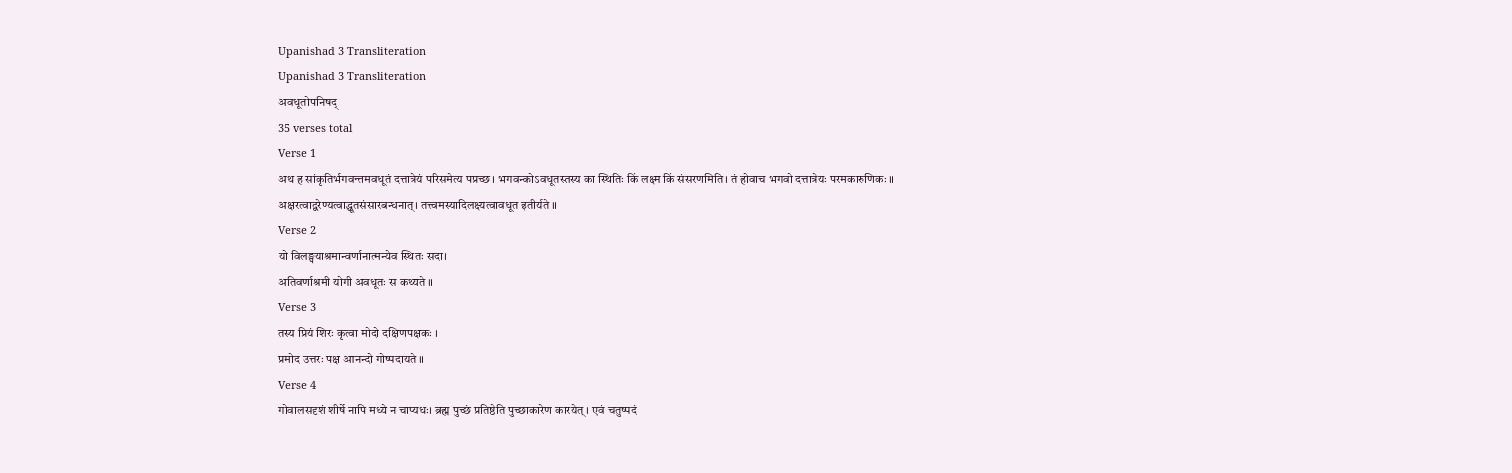Upanishad 3 Transliteration
Upanishad 3 Transliteration
अवधूतोपनिषद्
35 verses total
Verse 1
अथ ह सांकृतिर्भगवन्तमवधूतं दत्तात्रेयं परिसमेत्य पप्रच्छ। भगवन्कोऽवधूतस्तस्य का स्थितिः किं लक्ष्म किं संसरणमिति। तं होवाच भगवो दत्तात्रेयः परमकारुणिकः ॥ अक्षरत्वाद्वरेण्यत्वाद्धूतसंसारबन्धनात्। तत्त्वमस्यादिलक्ष्यत्वावधूत इतीर्यते ॥
Verse 2
यो विलङ्घयाश्रमान्वर्णानात्मन्येव स्थितः सदा।
अतिवर्णाश्रमी योगी अवधूतः स कथ्यते ॥
Verse 3
तस्य प्रियं शिरः कृत्वा मोदो दक्षिणपक्षकः ।
प्रमोद उत्तरः पक्ष आनन्दो गोष्पदायते ॥
Verse 4
गोवालसदृशं शीर्षे नापि मध्ये न चाप्यधः। ब्रह्म पुच्छं प्रतिष्ठेति पुच्छाकारेण कारयेत् । एवं चतुष्पदं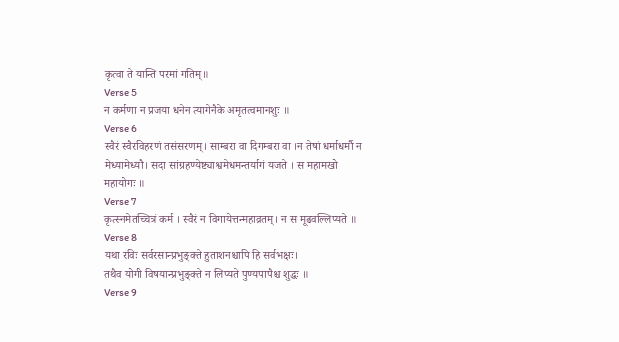कृत्वा ते यान्ति परमां गतिम्॥
Verse 5
न कर्मणा न प्रजया धनेन त्यागेनैके अमृतत्वमानशुः ॥
Verse 6
स्वैरं स्वैरविहरणं तसंसरणम्। साम्बरा वा दिगम्बरा वा ।न तेषां धर्माधर्मौ न मेध्यामेध्यौ। सदा सांग्रहण्येष्ट्याश्वमेधमन्तर्यागं यजते । स महामखो महायोगः ॥
Verse 7
कृत्स्नमेतच्चित्रं कर्म । स्वैरं न विगायेत्तन्महाव्रतम्। न स मूढवल्लिप्यते ॥
Verse 8
यथा रविः सर्वरसान्प्रभुङ्क्ते हुताशनश्चापि हि सर्वभक्षः।
तथैव योगी विषयान्प्रभुङ्क्ते न लिप्यते पुण्यपापैश्च शुद्धः ॥
Verse 9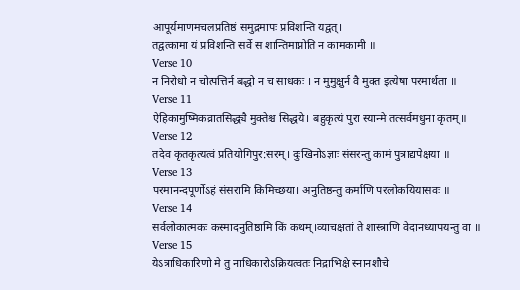आपूर्यमाणमचलप्रतिष्ठं समुद्रमापः प्रविशन्ति यद्वत्।
तद्वत्कामा यं प्रविशन्ति सर्वे स शान्तिमाप्नोति न कामकामी ॥
Verse 10
न निरोधो न चोत्पत्तिर्न बद्धो न च साधकः । न मुमुक्षुर्न वै मुक्त इत्येषा परमार्थता ॥
Verse 11
ऐहिकामुष्मिकव्रातसिद्ध्यै मुक्तेश्च सिद्धये। बहुकृत्यं पुरा स्यान्मे तत्सर्वमधुना कृतम्॥
Verse 12
तदेव कृतकृत्यत्वं प्रतियोगिपुर:सरम्। दुःखिनोऽज्ञाः संसरन्तु कामं पुत्राद्यपेक्षया ॥
Verse 13
परमानन्दपूर्णोऽहं संसरामि किमिच्छया। अनुतिष्ठन्तु कर्माणि परलोकयियासवः ॥
Verse 14
सर्वलोकात्मकः कस्मादनुतिष्ठामि किं कथम्।व्याचक्षतां ते शास्त्राणि वेदानध्यापयन्तु वा ॥
Verse 15
येऽत्राधिकारिणो मे तु नाधिकारोऽक्रियत्वतः निद्राभिक्षे स्नानशौचे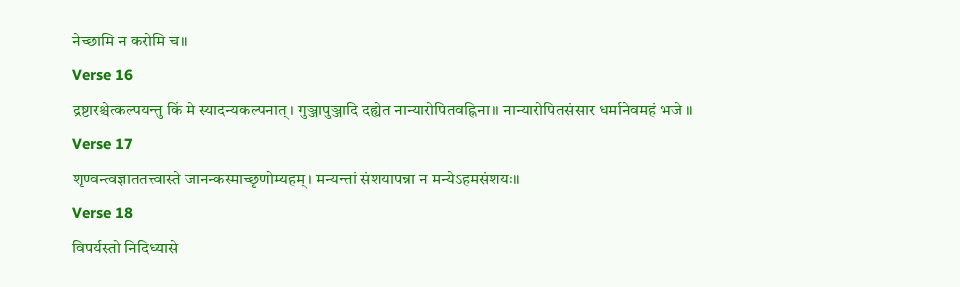नेच्छामि न करोमि च॥
Verse 16
द्रष्टारश्चेत्कल्पयन्तु किं मे स्यादन्यकल्पनात्। गुञ्जापुञ्जादि दह्येत नान्यारोपितवह्निना।। नान्यारोपितसंसार धर्मानेवमहं भजे ॥
Verse 17
शृण्वन्त्वज्ञाततत्त्वास्ते जानन्कस्माच्छृणोम्यहम्। मन्यन्तां संशयापन्ना न मन्येऽहमसंशयः॥
Verse 18
विपर्यस्तो निदिध्यासे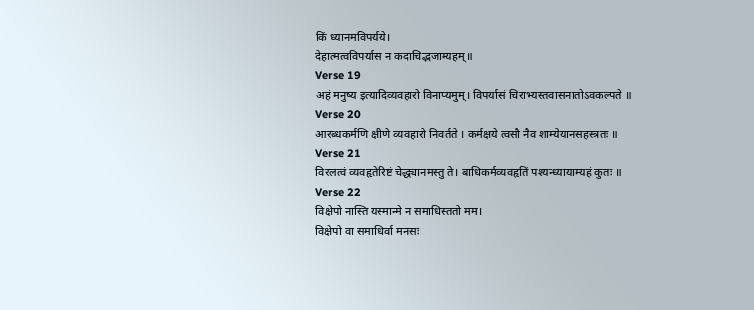किं ध्यानमविपर्यये।
देहात्मत्वविपर्यास न कदाचिद्भजाम्यहम्॥
Verse 19
अहं मनुष्य इत्यादिव्यवहारो विनाप्यमुम्। विपर्यासं चिराभ्यस्तवासनातोऽवकल्पते ॥
Verse 20
आरब्धकर्मणि क्षीणे व्यवहारो निवर्तते । कर्मक्षये त्वसौ नैव शाम्येयानसहस्त्रतः ॥
Verse 21
विरलत्वं व्यवहृतेरिष्टं चेद्ध्यानमस्तु ते। बाधिकर्मव्यवहृतिं पश्यन्ध्यायाम्यहं कुतः ॥
Verse 22
विक्षेपो नास्ति यस्मान्मे न समाधिस्ततो मम।
विक्षेपो वा समाधिर्वा मनसः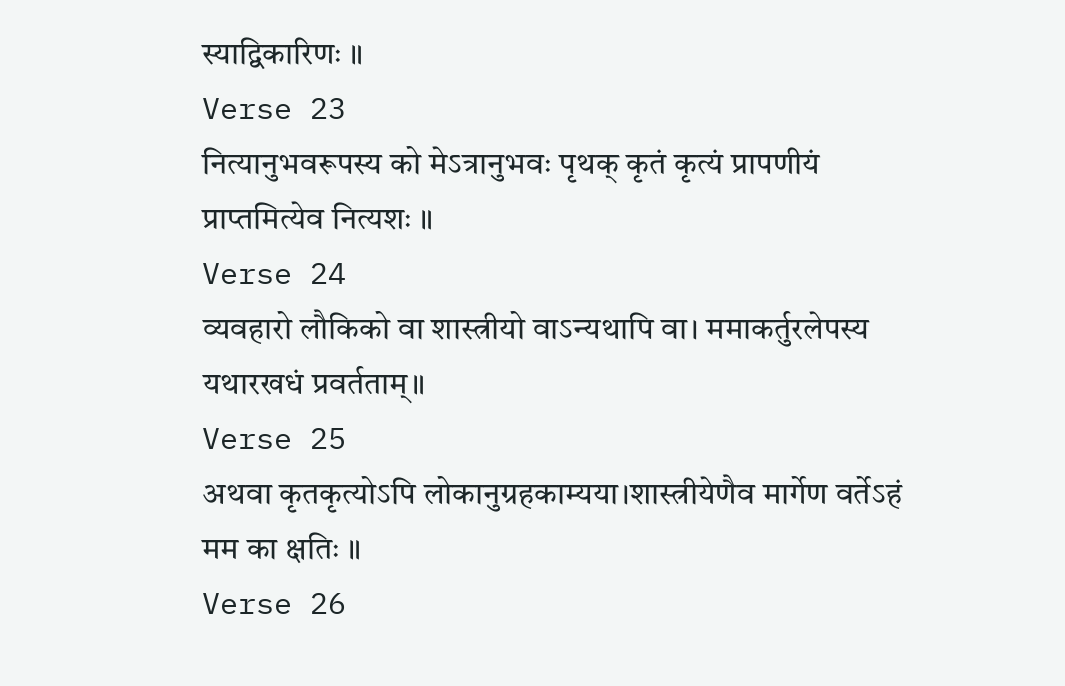स्याद्विकारिणः ॥
Verse 23
नित्यानुभवरूपस्य को मेऽत्रानुभवः पृथक् कृतं कृत्यं प्रापणीयं प्राप्तमित्येव नित्यशः ॥
Verse 24
व्यवहारो लौकिको वा शास्त्रीयो वाऽन्यथापि वा। ममाकर्तुरलेपस्य यथारखधं प्रवर्तताम्॥
Verse 25
अथवा कृतकृत्योऽपि लोकानुग्रहकाम्यया।शास्त्रीयेणैव मार्गेण वर्तेऽहं मम का क्षतिः ॥
Verse 26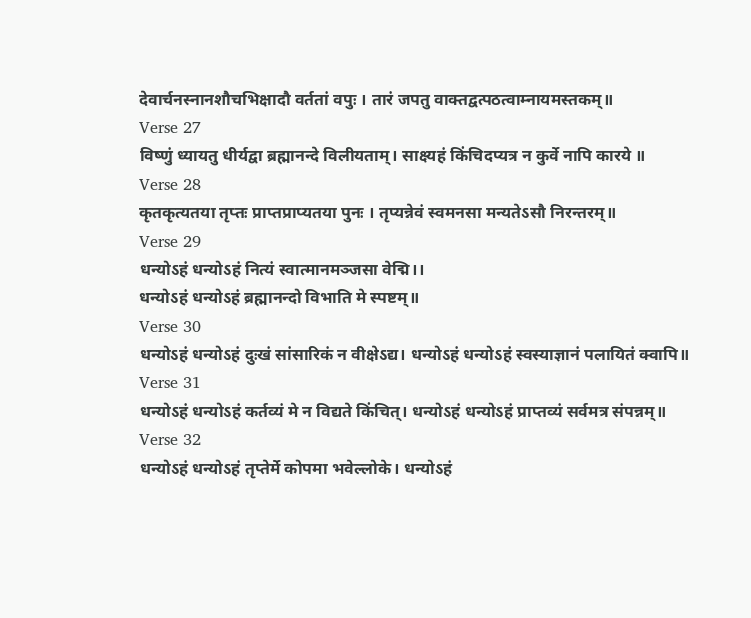देवार्चनस्नानशौचभिक्षादौ वर्ततां वपुः । तारं जपतु वाक्तद्वत्पठत्वाम्नायमस्तकम्॥
Verse 27
विष्णुं ध्यायतु धीर्यद्वा ब्रह्मानन्दे विलीयताम्। साक्ष्यहं किंचिदप्यत्र न कुर्वे नापि कारये ॥
Verse 28
कृतकृत्यतया तृप्तः प्राप्तप्राप्यतया पुनः । तृप्यन्नेवं स्वमनसा मन्यतेऽसौ निरन्तरम्॥
Verse 29
धन्योऽहं धन्योऽहं नित्यं स्वात्मानमञ्जसा वेद्मि।।
धन्योऽहं धन्योऽहं ब्रह्मानन्दो विभाति मे स्पष्टम्॥
Verse 30
धन्योऽहं धन्योऽहं दुःखं सांसारिकं न वीक्षेऽद्य। धन्योऽहं धन्योऽहं स्वस्याज्ञानं पलायितं क्वापि॥
Verse 31
धन्योऽहं धन्योऽहं कर्तव्यं मे न विद्यते किंचित्। धन्योऽहं धन्योऽहं प्राप्तव्यं सर्वमत्र संपन्नम्॥
Verse 32
धन्योऽहं धन्योऽहं तृप्तेर्मे कोपमा भवेल्लोके। धन्योऽहं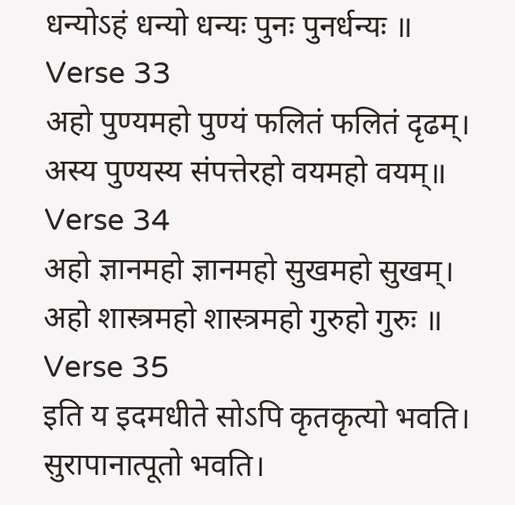धन्योऽहं धन्यो धन्यः पुनः पुनर्धन्यः ॥
Verse 33
अहो पुण्यमहो पुण्यं फलितं फलितं दृढम्। अस्य पुण्यस्य संपत्तेरहो वयमहो वयम्॥
Verse 34
अहो ज्ञानमहो ज्ञानमहो सुखमहो सुखम्। अहो शास्त्रमहो शास्त्रमहो गुरुहो गुरुः ॥
Verse 35
इति य इदमधीते सोऽपि कृतकृत्यो भवति। सुरापानात्पूतो भवति।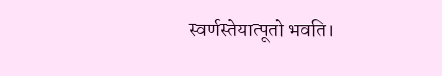स्वर्णस्तेयात्पूतो भवति।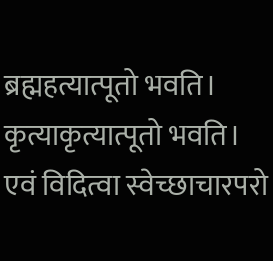ब्रह्महत्यात्पूतो भवति। कृत्याकृत्यात्पूतो भवति। एवं विदित्वा स्वेच्छाचारपरो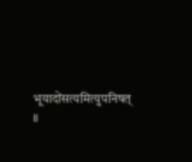भूयादोंसत्यमित्युपनिषत् ॥